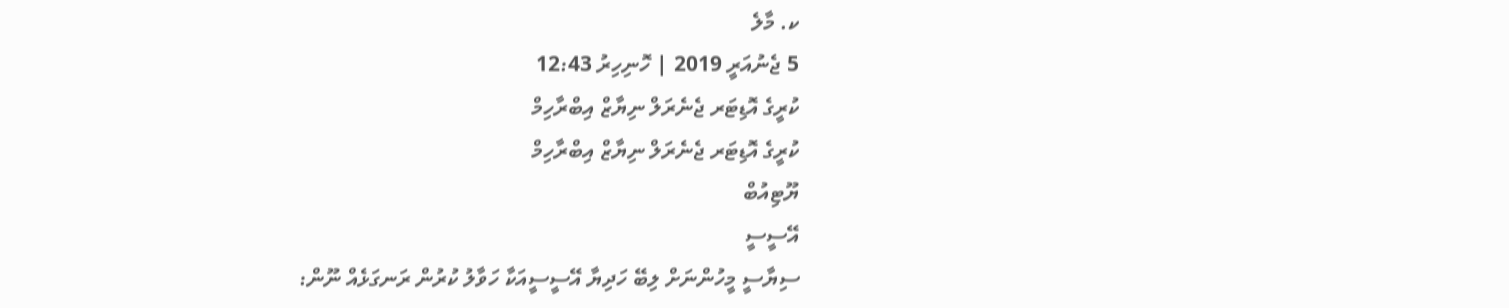ކ. މާލެ
5 ޖެނުއަރީ 2019 | ހޮނިހިރު 12:43
ކުރީގެ އޮޑިޓަރ ޖެނެރަލް ނިޔާޒް އިބްރާހިމް
ކުރީގެ އޮޑިޓަރ ޖެނެރަލް ނިޔާޒް އިބްރާހިމް
ޔޫޓިއުބް
އޭސީސީ
ސިޔާސީ މީހުންނަށް ލިބޭ ހަދިޔާ އޭސީސީއަކާ ހަވާލު ކުރުން ރަނގަޅެއް ނޫން: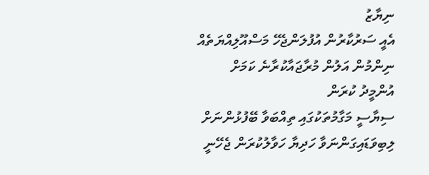ނިޔާޒު
އެއީ ސަރުކާރުން އުފުލަންޖެހޭ މަސްއޫލިއްޔަތެއް
ނިންމުން އަލުން މުރާޖައާކުރާނެ ކަމަށް އުންމީދު ކުރަން
ސިޔާސީ މަގާމުތަކުގައި ތިއްބަވާ ބޭފުޅުންނަށް ލިބިވަޑައިގަންނަވާ ހަދިޔާ ހަވާލުކުރަން ޖެހޭނީ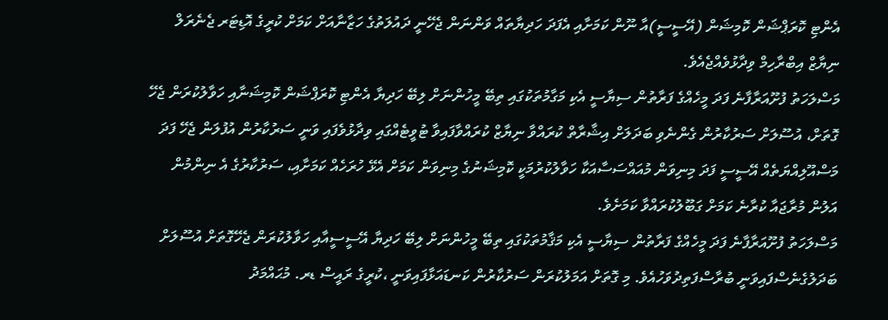އެންޓި ކޮރަޕްޝަން ކޮމިޝަން (އޭސީސީ)އާ ނޫން ކަމަށާއި އެފަދަ ހަދިޔާތައް ވަންނަން ޖެހޭނީ ދައުލަތުގެ ހަޒާނާއަށް ކަމަށް ކުރީގެ އޮޑިޓަރ ޖެނެރަލް ނިޔާޒް އިބްރާހިމް ވިދާޅުވެއްޖެއެވެ.
މަސްލަހަތު ފުށޫއަރާފާނެ ފަދަ މީހެއްގެ ފަރާތުން ސިޔާސީ އެކި މަގާމުތަކުގައި ތިބޭ މީހުންނަށް ލިބޭ ހަދިޔާ އެންޓި ކޮރަޕްޝަން ކޮމިޝަނާއި ހަވާލުކުރަން ޖެހޭ ގޮތަށް، އުސޫލަށް ސަރުކާރުން ގެންނެވި ބަދަލަށް އިޝާރާތް ކުރައްވާ ނިޔާޒް ކުރައްވާފައިވާ ޓުވީޓެއްގައި ވިދާޅުވެފައި ވަނީ ސަރުކާރުން އުފުލަން ޖެހޭ ފަދަ މަސްއޫލިއްޔަތެއް އޭސީސީ ފަދަ މިނިވަން މުއައްސަސާއަކާ ހަވާލުކުރުމަކީ ކޮމިޝަނުގެ މިނިވަން ކަމަށް އެޅޭ ހުރަހެއް ކަމަށާއި، ސަރުކާރުގެ އެ ނިންމުން އަލުން މުރާޖައާ ކުރާނެ ކަމަށް ގަބޫލުކުރައްވާ ކަމަށެވެ.
މަސްލަހަތު ފުށޫއަރާފާނެ ފަދަ މީހެއްގެ ފަރާތުން ސިޔާސީ އެކި މަޤާމުތަކުގައި ތިބޭ މީހުންނަށް ލިބޭ ހަދިޔާ އޭސީސީއާއި ހަވާލުކުރަން ޖެހޭގޮތަށް އުސޫލަށް ބަދަލުގެނެސްފައިވަނީ ބުރާސްފަތިދުވަހުއެވެ. މި ގޮތަށް އަމަލުކުރަން ސަރުކާރުން ކަނޑައަޅާފައިވަނީ ،ކުރީގެ ރައީސް ޑރ. މުޙައްމަދު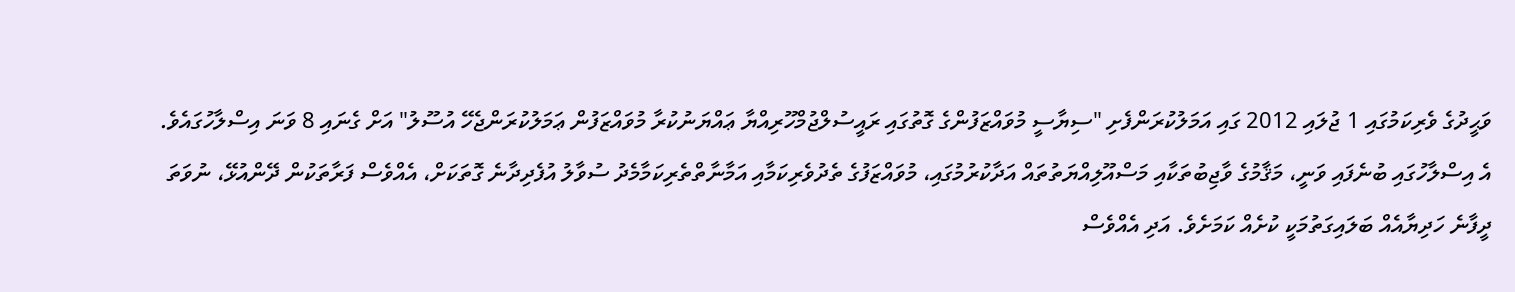ވަޙީދުގެ ވެރިކަމުގައި 1 ޖުލައި 2012 ގައި އަމަލުކުރަންފެށި "ސިޔާސީ މުވައްޒަފުންގެ ގޮތުގައި ރައީސުލްޖުމްހޫރިއްޔާ ޢައްޔަނުކުރާ މުވައްޒަފުން ޢަމަލުކުރަންޖެހޭ އުސޫލު" އަށް ގެނައި 8 ވަނަ އިސްލާހުގައެވެ.
އެ އިސްލާހުގައި ބުނެފައި ވަނީ، މަޤާމުގެ ވާޖިބުތަކާއި މަސްއޫލިއްޔަތުތައް އަދާކުރުމުގައި، މުވައްޒަފުގެ ތެދުވެރިކަމާއި އަމާނާތްތެރިކަމާމެދު ސުވާލު އުފެދިދާނެ ގޮތަކަށް، އެއްވެސް ފަރާތަކުން ދޭންއުޅޭ، ނުވަތަ ދީފާނެ ހަދިޔާއެއް ބަލައިގަތުމަކީ ކުށެއް ކަމަށެވެ. އަދި އެއްވެސް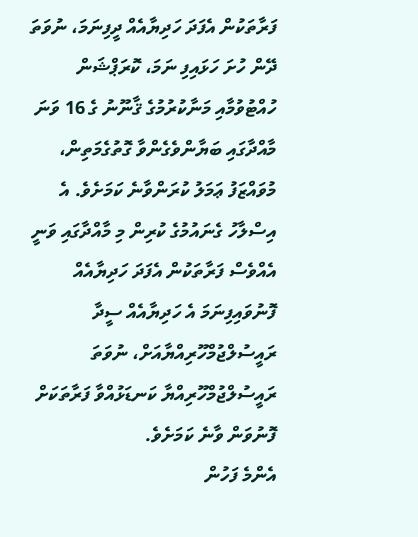ފަރާތަކުން އެފަދަ ހަދިޔާއެއް ދީފިނަމަ، ނުވަތަ ދޭން ހުށަ ހަޅައިފި ނަމަ، ކޮރަޕްޝަން ހުއްޓުވުމާއި މަނާކުރުމުގެ ޤާނޫނު ގެ 16 ވަނަ މާއްދާގައި ބަޔާންވެގެންވާ ގޮތުގެމަތިން، މުވައްޒަފު ޢަމަލު ކުރަންވާނެ ކަމަށެވެ. އެ އިސްލާހު ގެނައުމުގެ ކުރިން މި މާއްދާގައި ވަނީ އެއްވެސް ފަރާތަކުން އެފަދަ ހަދިޔާއެއް ފޮނުވައިފިނަމަ އެ ހަދިޔާއެއް ސީދާ ރައީސުލްޖުމްހޫރިއްޔާއަށް، ނުވަތަ ރައީސުލްޖުމްހޫރިއްޔާ ކަނޑަޅުއްވާ ފަރާތަކަށް ފޮނުވަން ވާނެ ކަމަށެވެ.
އެންމެ ފަހުން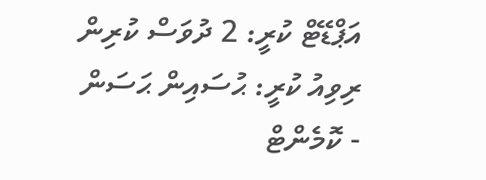އަޕްޑޭޓް ކުރީ: 2 ދުވަސް ކުރިން
ރިވިއު ކުރީ: ޙުސައިން ޙަސަން
- ކޮމެންޓް